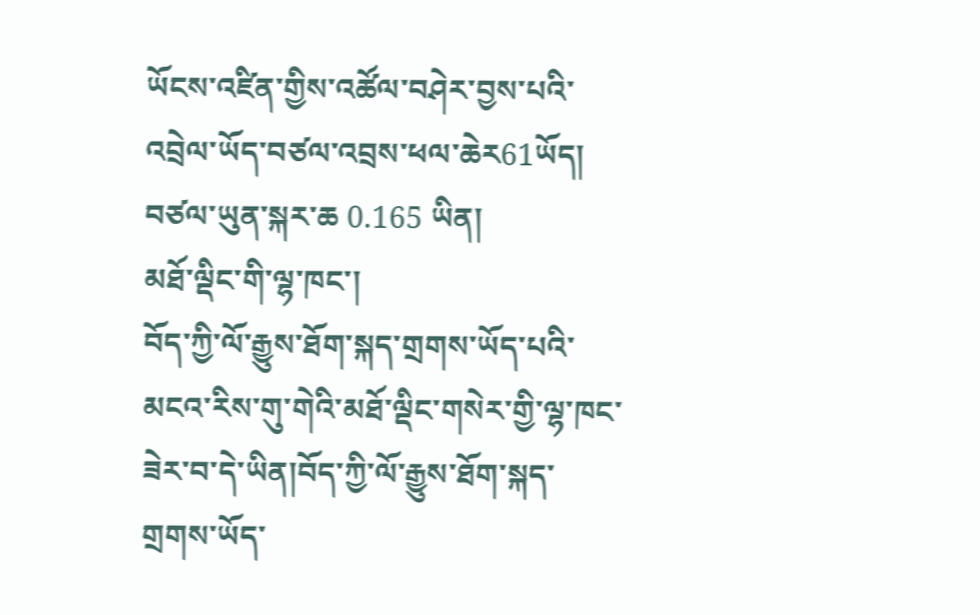ཡོངས་འཛིན་གྱིས་འཚོལ་བཤེར་བྱས་པའི་འབྲེལ་ཡོད་བཙལ་འབྲས་ཕལ་ཆེར61ཡོད།  བཙལ་ཡུན་སྐར་ཆ 0.165 ཡིན།
མཐོ་ལྡིང་གི་ལྷ་ཁང་།
བོད་ཀྱི་ལོ་རྒྱུས་ཐོག་སྐད་གྲགས་ཡོད་པའི་མངའ་རིས་གུ་གེའི་མཐོ་ལྡིང་གསེར་གྱི་ལྷ་ཁང་ཟེར་བ་དེ་ཡིན།བོད་ཀྱི་ལོ་རྒྱུས་ཐོག་སྐད་གྲགས་ཡོད་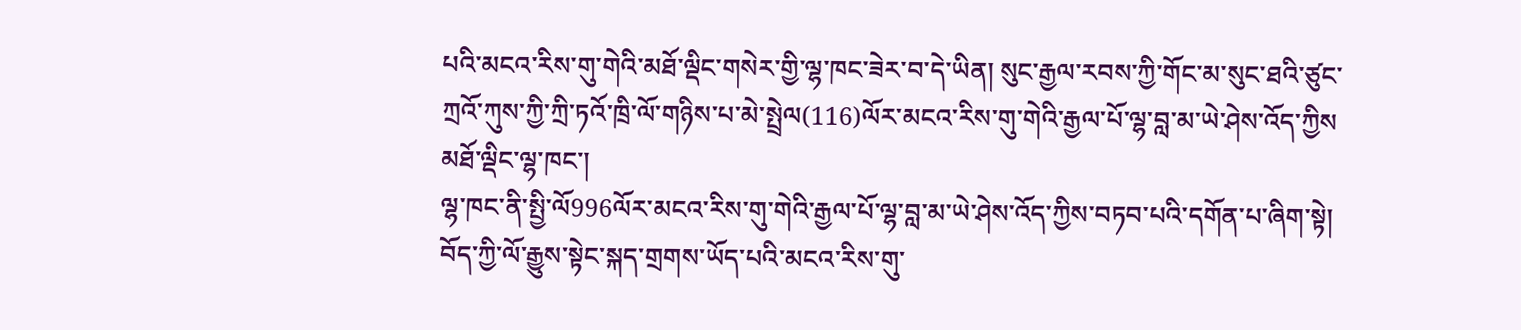པའི་མངའ་རིས་གུ་གེའི་མཐོ་ལྡིང་གསེར་གྱི་ལྷ་ཁང་ཟེར་བ་དེ་ཡིན། སུང་རྒྱལ་རབས་ཀྱི་གོང་མ་སུང་ཐའི་ཙུང་ཀྲའོ་ཀུས་ཀྱི་ཀྲི་ཏའོ་ཁྲི་ལོ་གཉིས་པ་མེ་སྤྲེལ(116)ལོར་མངའ་རིས་གུ་གེའི་རྒྱལ་པོ་ལྷ་བླ་མ་ཡེ་ཤེས་འོད་ཀྱིས
མཐོ་ལྡིང་ལྷ་ཁང་།
ལྷ་ཁང་ནི་སྤྱི་ལོ996ལོར་མངའ་རིས་གུ་གེའི་རྒྱལ་པོ་ལྷ་བླ་མ་ཡེ་ཤེས་འོད་ཀྱིས་བཏབ་པའི་དགོན་པ་ཞིག་སྟེ། བོད་ཀྱི་ལོ་རྒྱུས་སྟེང་སྐད་གྲགས་ཡོད་པའི་མངའ་རིས་གུ་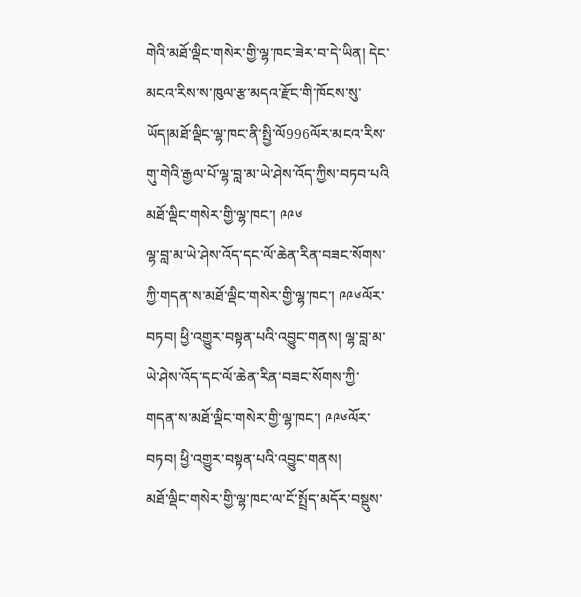གེའི་མཐོ་ལྡིང་གསེར་གྱི་ལྷ་ཁང་ཟེར་བ་དེ་ཡིན། དེང་མངའ་རིས་ས་ཁུལ་རྩ་མདའ་རྫོང་གི་ཁོངས་སུ་ཡོད།མཐོ་ལྡིང་ལྷ་ཁང་ནི་སྤྱི་ལོ996ལོར་མངའ་རིས་གུ་གེའི་རྒྱལ་པོ་ལྷ་བླ་མ་ཡེ་ཤེས་འོད་ཀྱིས་བཏབ་པའི
མཐོ་ལྡིང་གསེར་གྱི་ལྷ་ཁང་། ༩༩༦
ལྷ་བླ་མ་ཡེ་ཤེས་འོད་དང་ལོ་ཆེན་རིན་བཟང་སོགས་ཀྱི་གདན་ས་མཐོ་ལྡིང་གསེར་གྱི་ལྷ་ཁང་། ༩༩༦ལོར་བཏབ། ཕྱི་འགྱུར་བསྟན་པའི་འབྱུང་གནས། ལྷ་བླ་མ་ཡེ་ཤེས་འོད་དང་ལོ་ཆེན་རིན་བཟང་སོགས་ཀྱི་གདན་ས་མཐོ་ལྡིང་གསེར་གྱི་ལྷ་ཁང་། ༩༩༦ལོར་བཏབ། ཕྱི་འགྱུར་བསྟན་པའི་འབྱུང་གནས།
མཐོ་ལྡིང་གསེར་གྱི་ལྷ་ཁང་ལ་ངོ་སྤྲོད་མདོར་བསྡུས་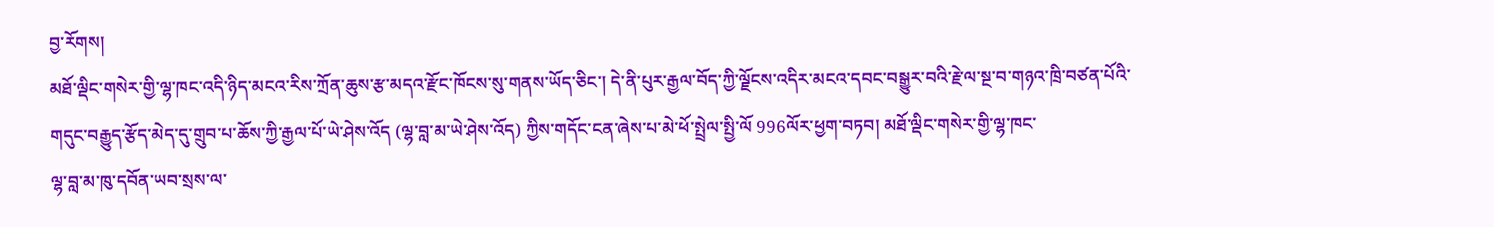བྱ་རོགས།
མཐོ་ལྡིང་གསེར་གྱི་ལྷ་ཁང་འདི་ཉིད་མངའ་རིས་ཀྲོན་ཆུས་རྩ་མདའ་རྫོང་ཁོངས་སུ་གནས་ཡོད་ཅིང་། དེ་ནི་པུར་རྒྱལ་བོད་ཀྱི་ལྗོངས་འདིར་མངའ་དབང་བསྒྱུར་བའི་རྗེ་ལ་སྔ་བ་གཉའ་ཁྲི་བཙན་པོའི་གདུང་བརྒྱུད་རྩོད་མེད་དུ་གྲུབ་པ་ཆོས་ཀྱི་རྒྱལ་པོ་ཡེ་ཤེས་འོད (ལྷ་བླ་མ་ཡེ་ཤེས་འོད) ཀྱིས་གདོང་ངན་ཞེས་པ་མེ་ཕོ་སྤྲེལ་སྤྱི་ལོ 996ལོར་ཕྱག་བཏབ། མཐོ་ལྡིང་གསེར་གྱི་ལྷ་ཁང་
ལྷ་བླ་མ་ཁུ་དབོན་ཡབ་སྲས་ལ་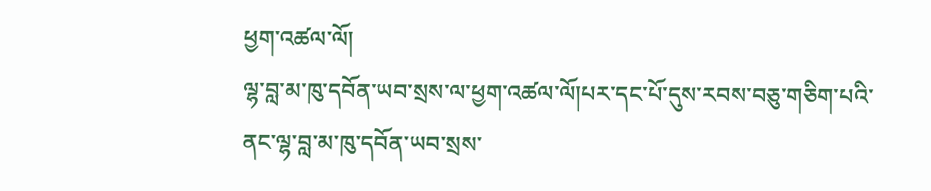ཕྱག་འཚལ་ལོ།
ལྷ་བླ་མ་ཁུ་དབོན་ཡབ་སྲས་ལ་ཕྱག་འཚལ་ལོ།པར་དང་པོ་དུས་རབས་བཅུ་གཅིག་པའི་ནང་ལྷ་བླ་མ་ཁུ་དབོན་ཡབ་སྲས་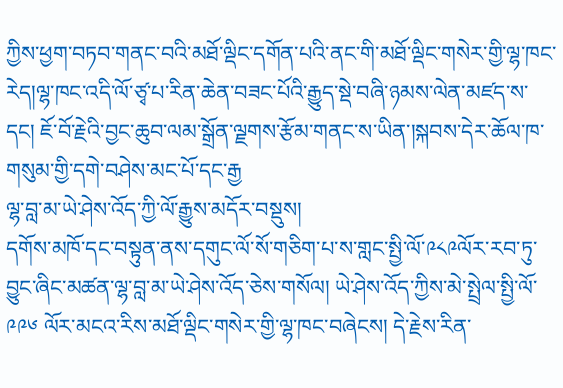ཀྱིས་ཕྱག་བཏབ་གནང་བའི་མཐོ་ལྡིང་དགོན་པའི་ནང་གི་མཐོ་ལྡིང་གསེར་གྱི་ལྷ་ཁང་རེད།ལྷ་ཁང་འདི་ལོ་ཙྭ་པ་རིན་ཆེན་བཟང་པོའི་རྒྱུད་སྡེ་བཞི་ཉམས་ལེན་མཛད་ས་དང། ཇོ་བོ་རྗེའི་བྱང་ཆུབ་ལམ་སྒྲོན་ལྗགས་རྩོམ་གནང་ས་ཡིན་།སྐབས་དེར་ཆོལ་ཁ་གསུམ་གྱི་དགེ་བཤེས་མང་པོ་དང་རྒྱ
ལྷ་བླ་མ་ཡེ་ཤེས་འོད་ཀྱི་ལོ་རྒྱུས་མདོར་བསྡུས།
དགོས་མཁོ་དང་བསྟུན་ནས་དགུང་ལོ་སོ་གཅིག་པ་ས་གླང་སྤྱི་ལོ་༩༨༩ལོར་རབ་ཏུ་བྱུང་ཞིང་མཚན་ལྷ་བླ་མ་ཡེ་ཤེས་འོད་ཅེས་གསོལ། ཡེ་ཤེས་འོད་ཀྱིས་མེ་སྤྲེལ་སྤྱི་ལོ་༩༩༦ ལོར་མངའ་རིས་མཐོ་ལྡིང་གསེར་གྱི་ལྷ་ཁང་བཞེངས། དེ་རྗེས་རིན་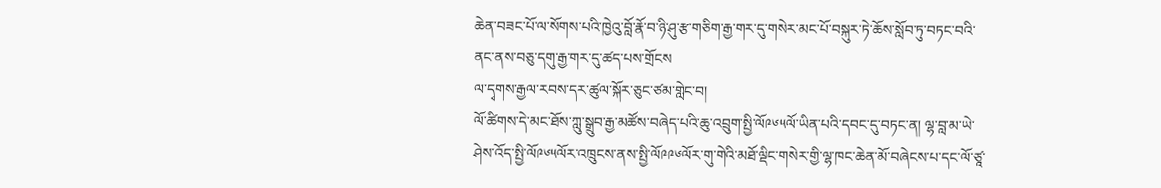ཆེན་བཟང་པོ་ལ་སོགས་པའི་ཁྱེའུ་བློ་རྣོ་བ་ཉི་ཤུ་རྩ་གཅིག་རྒྱ་གར་དུ་གསེར་མང་པོ་བསྐུར་ཏེ་ཆོས་སློབ་ཏུ་བཏང་བའི་ནང་ནས་བཅུ་དགུ་རྒྱ་གར་དུ་ཚད་པས་གྲོངས
ལ་དྭགས་རྒྱལ་རབས་དར་ཚུལ་སྐོར་ཅུང་ཙམ་གླེང་བ།
ལོ་ཚིགས་དེ་མང་ཐོས་ཀླུ་སྒྲུབ་རྒྱ་མཚོས་བཞེད་པའི་ཆུ་འབྲུག་སྤྱི་ལོ༩༦༥ལོ་ཡིན་པའི་དབང་དུ་བཏང་ན། ལྷ་བླ་མ་ཡེ་ཤེས་འོད་སྤྱི་ལོ༩༦༥ལོར་འཁྲུངས་ནས་སྤྱི་ལོ༩༩༦ལོར་གུ་གེའི་མཐོ་ལྡིང་གསེར་གྱི་ལྷ་ཁང་ཆེན་མོ་བཞེངས་པ་དང་ལོ་ཙཱ་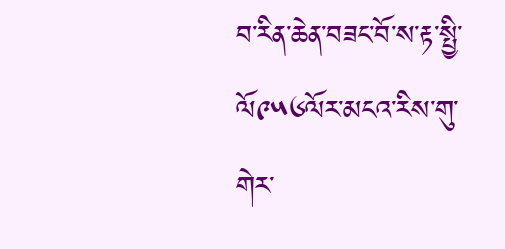བ་རིན་ཆེན་བཟང་བོ་ས་རྟ་སྤྱི་ལོ༩༥༦ལོར་མངའ་རིས་གུ་གེར་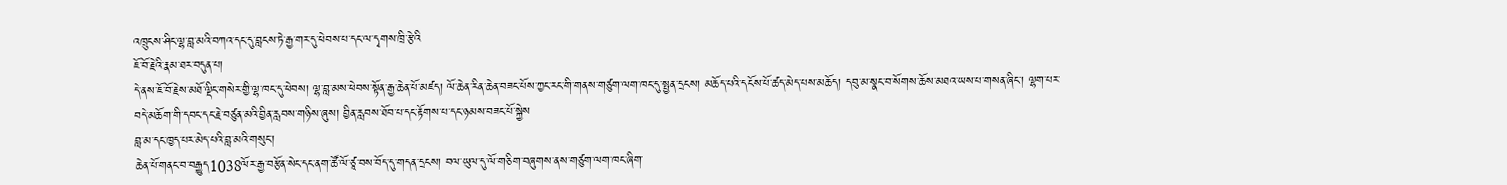འཁྲུངས་ཤིང་ལྷ་བླ་མའི་བཀའ་དང་དུ་བླངས་ཏེ་རྒྱ་གར་དུ་ཕེབས་པ་དང་ལ་དྭགས་ཁྲི་རྩེའི
ཇོ་བོ་རྗེའི་རྣམ་ཐར་བདུན་པ།
དེ་ནས་ཇོ་བོ་རྗེས་མཐོ་ལྡིང་གསེར་གྱི་ལྷ་ཁང་དུ་ཕེབས། ལྷ་བླ་མས་ཕེབས་སྟོན་རྒྱ་ཆེན་པོ་མཛད། ལོ་ཆེན་རིན་ཆེན་བཟང་པོས་ཀྱང་རང་གི་གནས་གཙུག་ལག་ཁང་དུ་སྤྱན་དྲངས། མཆོད་པའི་དངོས་པོ་ཚད་མེད་པས་མཆོད། དབུ་མ་སྣང་བ་སོགས་ཆོས་མཐའ་ཡས་པ་གསན་ཞིང་། ལྷག་པར་བདེ་མཆོག་གི་དབང་དང་རྗེ་བཙུན་མའི་བྱིན་རླབས་གཉིས་ཞུས། བྱིན་རླབས་ཐོབ་པ་དང་རྟོགས་པ་དང་ཉམས་བཟང་པོ་སྐྱེས
བླ་མ་དང་ཁྱད་པར་མེད་པའི་བླ་མའི་གསུང་།
ཆེན་པོ་གནང་བ་བརྒྱུད1038ལོར་རྒྱ་བརྩོན་སེང་དང་ནག་ཚོ་ལོ་ཙཱ་བས་བོད་དུ་གདན་དྲངས། བལ་ཡུལ་དུ་ལོ་གཅིག་བཞུགས་ནས་གཙུག་ལག་ཁང་ཞིག་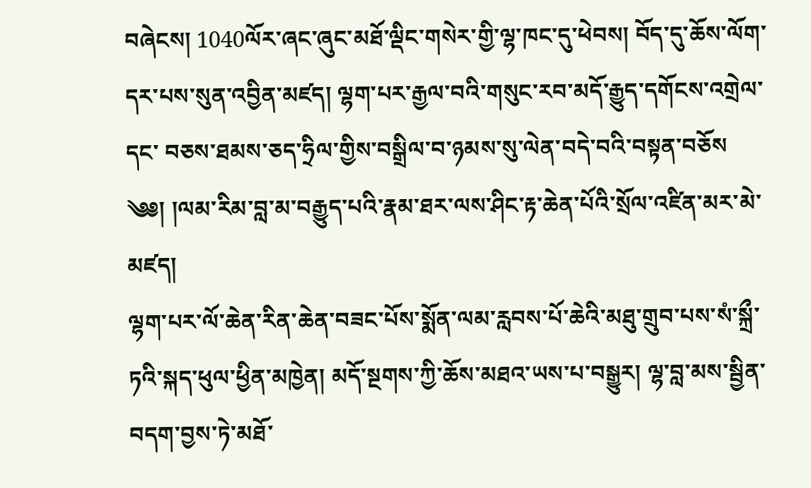བཞེངས། 1040ལོར་ཞང་ཞུང་མཐོ་ལྡིང་གསེར་གྱི་ལྷ་ཁང་དུ་ཕེབས། བོད་དུ་ཆོས་ལོག་དར་པས་སུན་འབྱིན་མཛད། ལྷག་པར་རྒྱལ་བའི་གསུང་རབ་མདོ་རྒྱུད་དགོངས་འགྲེལ་དང་ བཅས་ཐམས་ཅད་ཧྲིལ་གྱིས་བསྒྲིལ་བ་ཉམས་སུ་ལེན་བདེ་བའི་བསྟན་བཅོས
༄༅། །ལམ་རིམ་བླ་མ་བརྒྱུད་པའི་རྣམ་ཐར་ལས་ཤིང་རྟ་ཆེན་པོའི་སྲོལ་འཛིན་མར་མེ་མཛད།
ལྷག་པར་ལོ་ཆེན་རིན་ཆེན་བཟང་པོས་སྨོན་ལམ་རླབས་པོ་ཆེའི་མཐུ་གྲུབ་པས་སཾ་སྐྲྀ་ཏའི་སྐད་ཕུལ་ཕྱིན་མཁྱེན། མདོ་སྔགས་ཀྱི་ཆོས་མཐའ་ཡས་པ་བསྒྱུར། ལྷ་བླ་མས་སྦྱིན་བདག་བྱས་ཏེ་མཐོ་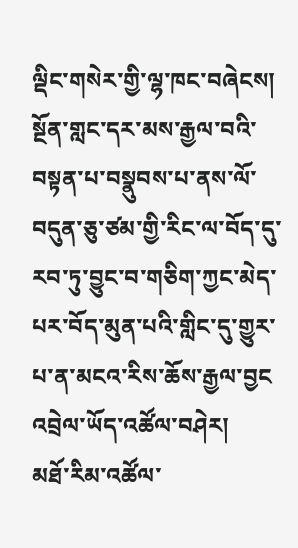ལྡིང་གསེར་གྱི་ལྷ་ཁང་བཞེངས། སྔོན་གླང་དར་མས་རྒྱལ་བའི་བསྟན་པ་བསྣུབས་པ་ནས་ལོ་བདུན་ཅུ་ཙམ་གྱི་རིང་ལ་བོད་དུ་རབ་ཏུ་བྱུང་བ་གཅིག་ཀྱང་མེད་པར་བོད་མུན་པའི་གླིང་དུ་གྱུར་པ་ན་མངའ་རིས་ཆོས་རྒྱལ་བྱང
འབྲེལ་ཡོད་འཚོལ་བཤེར།
མཐོ་རིམ་འཚོལ་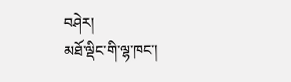བཤེར།
མཐོ་ལྡིང་གི་ལྷ་ཁང་།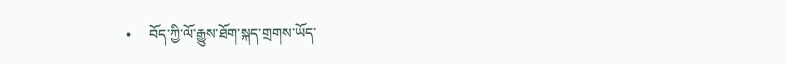•     བོད་ཀྱི་ལོ་རྒྱུས་ཐོག་སྐད་གྲགས་ཡོད་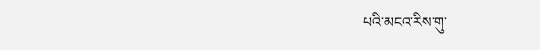པའི་མངའ་རིས་གུ་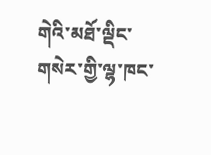གེའི་མཐོ་ལྡིང་གསེར་གྱི་ལྷ་ཁང་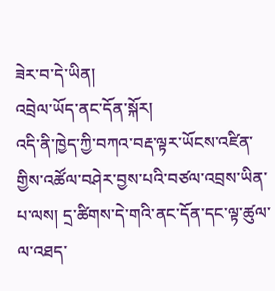ཟེར་བ་དེ་ཡིན།
འབྲེལ་ཡོད་ནང་དོན་སྐོར།
འདི་ནི་ཁྱེད་ཀྱི་བཀའ་བརྡ་ལྟར་ཡོངས་འཛིན་གྱིས་འཚོལ་བཤེར་བྱས་པའི་བཙལ་འབྲས་ཡིན་པ་ལས། དྲ་ཚིགས་དེ་གའི་ནང་དོན་དང་ལྟ་ཚུལ་ལ་འཐད་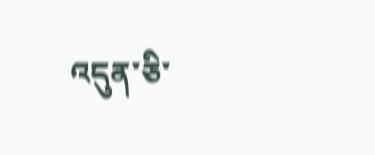འདུན་ཅི་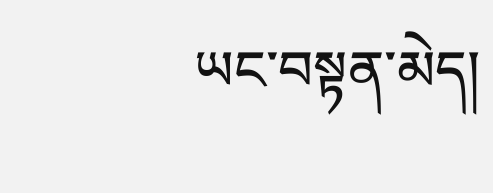ཡང་བསྟན་མེད།